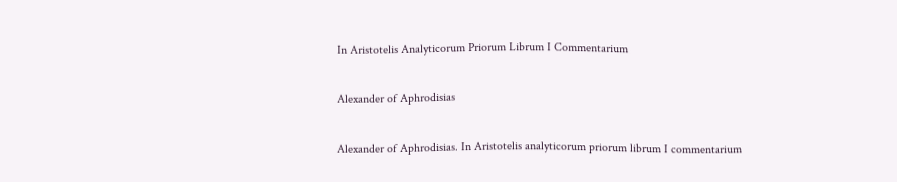In Aristotelis Analyticorum Priorum Librum I Commentarium

Alexander of Aphrodisias

Alexander of Aphrodisias. In Aristotelis analyticorum priorum librum I commentarium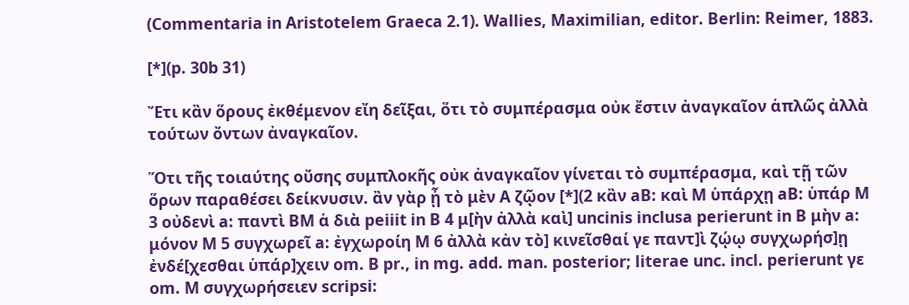(Commentaria in Aristotelem Graeca 2.1). Wallies, Maximilian, editor. Berlin: Reimer, 1883.

[*](p. 30b 31)

Ἔτι κἂν ὅρους ἐκθέμενον εἴη δεῖξαι, ὅτι τὸ συμπέρασμα οὐκ ἔστιν ἀναγκαῖον ἁπλῶς ἀλλὰ τούτων ὄντων ἀναγκαῖον.

Ὅτι τῆς τοιαύτης οὔσης συμπλοκῆς οὐκ ἀναγκαῖον γίνεται τὸ συμπέρασμα, καὶ τῇ τῶν ὅρων παραθέσει δείκνυσιν. ἂν γὰρ ᾖ τὸ μὲν Α ζῷον [*](2 κἂν aB: καὶ M ὑπάρχῃ aB: ὑπάρ M 3 οὐδενὶ a: παντὶ BM ἁ διὰ peiiit in Β 4 μ[ὴν ἀλλὰ καὶ] uncinis inclusa perierunt in Β μὴν a: μόνον M 5 συγχωρεῖ a: ἐγχωροίη M 6 ἀλλὰ κἀν τὸ] κινεῖσθαί γε παντ]ὶ ζῴῳ συγχωρήσ]ῃ ἐνδέ[χεσθαι ὑπάρ]χειν om. Β pr., in mg. add. man. posterior; literae unc. incl. perierunt γε om. M συγχωρήσειεν scripsi: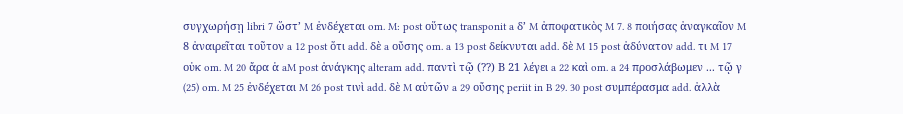συγχωρήσῃ libri 7 ὥστ’ M ἐνδέχεται om. M: post οὕτως transponit a δ’ M ἀποφατικὸς M 7. 8 ποιήσας ἀναγκαῖον M 8 ἀναιρεῖται τοῦτον a 12 post ὅτι add. δὲ a οὔσης om. a 13 post δείκνυται add. δὲ M 15 post ἀδύνατον add. τι M 17 οὐκ om. M 20 ἄρα ἁ aM post ἀνάγκης alteram add. παντὶ τῷ (??) Β 21 λέγει a 22 καὶ om. a 24 προσλάβωμεν ... τῷ γ (25) om. M 25 ἐνδέχεται M 26 post τινὶ add. δὲ M αὐτῶν a 29 οὔσης periit in B 29. 30 post συμπέρασμα add. ἀλλὰ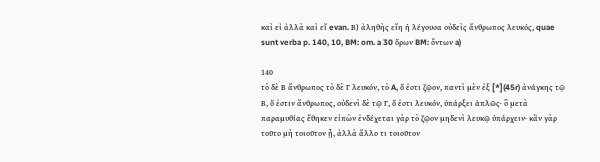καὶ εἰ ἀλλὰ καὶ εἴ evan. Β) ἀληθὴς εἴη ἡ λέγουσα οὐδεὶς ἄνθρωπος λευκός, quae sunt verba p. 140, 10, BM: om. a 30 ὅρων BM: ὄντων a)

140
τὸ δὲ Β ἄνθρωπος τὸ δὲ Γ λευκόν, τὸ A, ὅ ἐστι ζῷον, παντὶ μὲν ἐξ [*](45r) ἀνάγκης τῷ Β, ὅ ἐστιν ἄνθρωπος, οὐδενὶ δὲ τῷ Γ, ὅ ἐστι λευκόν, ὑπάρξει ἁπλῶς· ὃ μετὰ παραμυθίας ἔθηκεν εἰπὼν ἐνδέχεται γὰρ τὸ ζῷον μηδενὶ λευκῷ ὑπάρχειν· κἂν γὰρ τοῦτο μὴ τοιοῦτον ᾖ, ἀλλὰ ἄλλο τι τοιοῦτον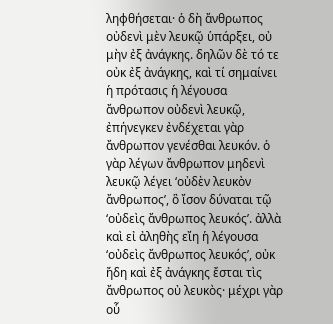ληφθήσεται· ὁ δὴ ἄνθρωπος οὐδενὶ μὲν λευκῷ ὑπάρξει, οὐ μὴν ἐξ ἀνάγκης. δηλῶν δὲ τό τε οὐκ ἐξ ἀνάγκης, καὶ τί σημαίνει ἡ πρότασις ἡ λέγουσα ἄνθρωπον οὐδενὶ λευκῷ, ἐπήνεγκεν ἐνδέχεται γὰρ ἄνθρωπον γενέσθαι λευκόν. ὁ γὰρ λέγων ἄνθρωπον μηδενὶ λευκῷ λέγει ‘οὐδὲν λευκὸν ἄνθρωπος’, ὃ ἴσον δύναται τῷ ‘οὐδεὶς ἄνθρωπος λευκός’. ἀλλὰ καὶ εἰ ἀληθὴς εἴη ἡ λέγουσα ‘οὐδεὶς ἄνθρωπος λευκός’, οὐκ ἤδη καὶ ἐξ ἀνάγκης ἔσται τὶς ἄνθρωπος οὐ λευκὸς· μέχρι γὰρ οὗ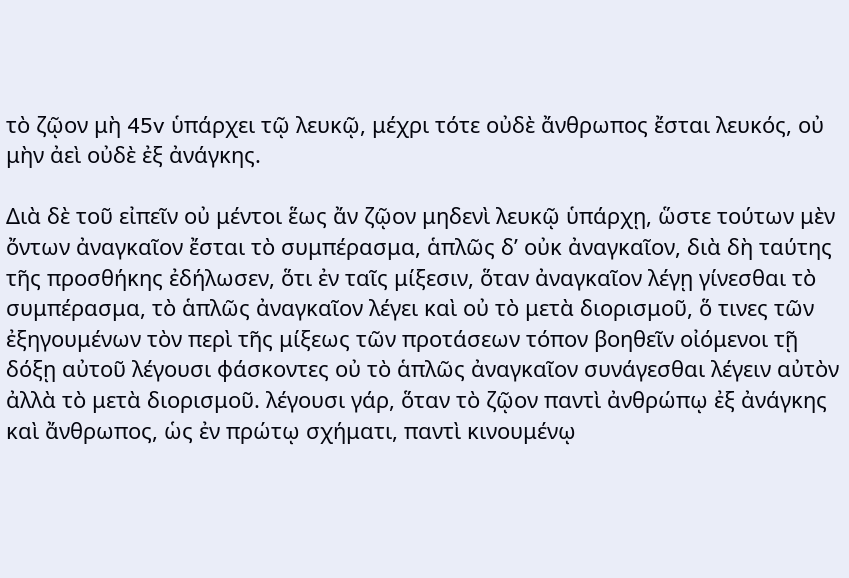τὸ ζῷον μὴ 45v ὑπάρχει τῷ λευκῷ, μέχρι τότε οὐδὲ ἄνθρωπος ἔσται λευκός, οὐ μὴν ἀεὶ οὐδὲ ἐξ ἀνάγκης.

Διὰ δὲ τοῦ εἰπεῖν οὐ μέντοι ἕως ἄν ζῷον μηδενὶ λευκῷ ὑπάρχῃ, ὥστε τούτων μὲν ὄντων ἀναγκαῖον ἔσται τὸ συμπέρασμα, ἁπλῶς δ’ οὐκ ἀναγκαῖον, διὰ δὴ ταύτης τῆς προσθήκης ἐδήλωσεν, ὅτι ἐν ταῖς μίξεσιν, ὅταν ἀναγκαῖον λέγῃ γίνεσθαι τὸ συμπέρασμα, τὸ ἁπλῶς ἀναγκαῖον λέγει καὶ οὐ τὸ μετὰ διορισμοῦ, ὅ τινες τῶν ἐξηγουμένων τὸν περὶ τῆς μίξεως τῶν προτάσεων τόπον βοηθεῖν οἰόμενοι τῇ δόξῃ αὐτοῦ λέγουσι φάσκοντες οὐ τὸ ἁπλῶς ἀναγκαῖον συνάγεσθαι λέγειν αὐτὸν ἀλλὰ τὸ μετὰ διορισμοῦ. λέγουσι γάρ, ὅταν τὸ ζῷον παντὶ ἀνθρώπῳ ἐξ ἀνάγκης καὶ ἄνθρωπος, ὡς ἐν πρώτῳ σχήματι, παντὶ κινουμένῳ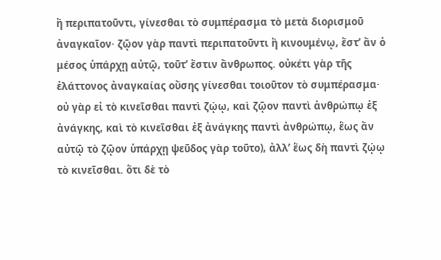ἢ περιπατοῦντι, γίνεσθαι τὸ συμπέρασμα τὸ μετὰ διορισμοῦ ἀναγκαῖον· ζῷον γὰρ παντὶ περιπατοῦντι ἢ κινουμένῳ, ἔστ’ ἄν ὁ μέσος ὑπάρχῃ αὐτῷ, τοῦτ’ ἔστιν ἄνθρωπος. οὐκέτι γὰρ τῆς ἐλάττονος ἀναγκαίας οὔσης γίνεσθαι τοιοῦτον τὸ συμπέρασμα· οὐ γὰρ εἰ τὸ κινεῖσθαι παντὶ ζῴῳ, καὶ ζῷον παντὶ ἀνθρώπῳ ἐξ ἀνάγκης, καὶ τὸ κινεῖσθαι ἐξ ἀνάγκης παντὶ ἀνθρώπῳ, ἕως ἄν αὐτῷ τὸ ζῷον ὑπάρχῃ ψεῦδος γὰρ τοῦτο), ἀλλ’ ἕως δὴ παντὶ ζῴῳ τὸ κινεῖσθαι. ὅτι δὲ τὸ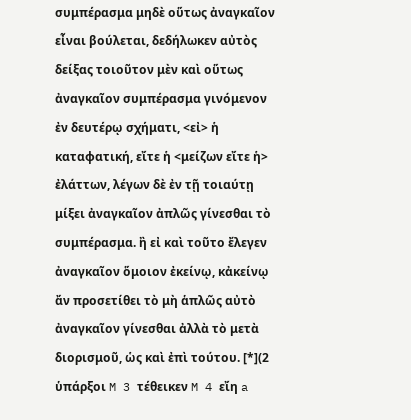συμπέρασμα μηδὲ οὕτως ἀναγκαῖον εἶναι βούλεται, δεδήλωκεν αὐτὸς δείξας τοιοῦτον μὲν καὶ οὕτως ἀναγκαῖον συμπέρασμα γινόμενον ἐν δευτέρῳ σχήματι, <εἰ> ἡ καταφατική, εἴτε ἡ <μείζων εἴτε ἡ> ἐλάττων, λέγων δὲ ἐν τῇ τοιαύτῃ μίξει ἀναγκαῖον ἀπλῶς γίνεσθαι τὸ συμπέρασμα. ἢ εἰ καὶ τοῦτο ἔλεγεν ἀναγκαῖον ὅμοιον ἐκείνῳ, κἀκείνῳ ἄν προσετίθει τὸ μὴ ἁπλῶς αὐτὸ ἀναγκαῖον γίνεσθαι ἀλλὰ τὸ μετὰ διορισμοῦ, ὡς καὶ ἐπὶ τούτου. [*](2 ὑπάρξοι M 3 τέθεικεν M 4 εἴη a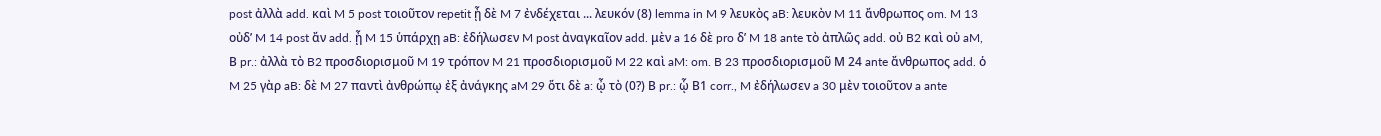post ἀλλὰ add. καὶ M 5 post τοιοῦτον repetit ᾖ δὲ M 7 ἐνδέχεται ... λευκόν (8) lemma in M 9 λευκὸς aB: λευκὸν M 11 ἄνθρωπος om. M 13 οὐδ’ M 14 post ἄν add. ᾖ M 15 ὑπάρχῃ aB: ἐδήλωσεν M post ἀναγκαῖον add. μὲν a 16 δὲ pro δ’ M 18 ante τὸ ἀπλῶς add. οὐ B2 καὶ οὐ aM, Β pr.: ἀλλὰ τὸ B2 προσδιορισμοῦ M 19 τρόπον M 21 προσδιορισμοῦ M 22 καὶ aM: om. B 23 προσδιορισμοῦ Μ 24 ante ἄνθρωπος add. ὁ M 25 γὰρ aB: δὲ M 27 παντὶ ἀνθρώπῳ ἐξ ἀνάγκης aM 29 ὅτι δὲ a: ᾦ τὸ (0?) Β pr.: ᾧ Β1 corr., M ἐδήλωσεν a 30 μὲν τοιοῦτον a ante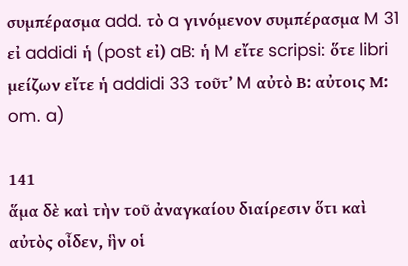συμπέρασμα add. τὸ a γινόμενον συμπέρασμα M 31 εἰ addidi ἡ (post εἰ) aB: ἡ M εἴτε scripsi: ὅτε libri μείζων εἴτε ἡ addidi 33 τοῦτ’ M αὐτὸ Β: αὐτοις Μ: om. a)

141
ἅμα δὲ καὶ τὴν τοῦ ἀναγκαίου διαίρεσιν ὅτι καὶ αὐτὸς οἶδεν, ἣν οἱ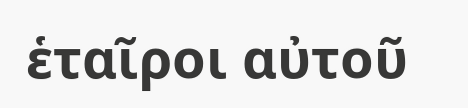ἑταῖροι αὐτοῦ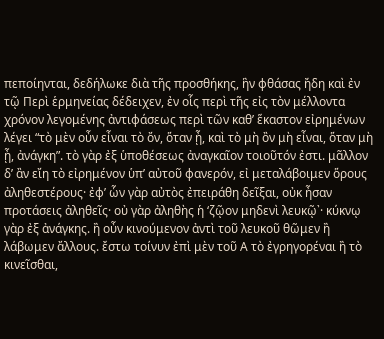πεποίηνται, δεδήλωκε διὰ τῆς προσθήκης, ἣν φθάσας ἤδη καὶ ἐν τῷ Περὶ ἑρμηνείας δέδειχεν, ἐν οἷς περὶ τῆς εἰς τὸν μέλλοντα χρόνον λεγομένης ἀντιφάσεως περὶ τῶν καθ’ ἕκαστον εἰρημένων λέγει “τὸ μὲν οὖν εἶναι τὸ ὄν, ὅταν ᾖ, καὶ τὸ μὴ ὂν μὴ εἶναι, ὅταν μὴ ᾖ, ἀνάγκη”. τὸ γὰρ ἐξ ὑποθέσεως ἀναγκαῖον τοιοῦτόν ἐστι. μᾶλλον δ’ ἂν εἴη τὸ εἰρημένον ὑπ’ αὐτοῦ φανερόν, εἰ μεταλάβοιμεν ὅρους ἀληθεστέρους· ἐφ’ ὧν γὰρ αὐτὸς ἐπειράθη δεῖξαι, οὐκ ἦσαν προτάσεις ἀληθεῖς· οὐ γὰρ ἀληθὴς ἡ ‘ζῷον μηδενὶ λευκῷ᾿· κύκνῳ γὰρ ἐξ ἀνάγκης. ἢ οὖν κινούμενον ἀντὶ τοῦ λευκοῦ θῶμεν ἢ λάβωμεν ἄλλους. ἔστω τοίνυν ἐπὶ μὲν τοῦ Α τὸ ἐγρηγορέναι ἢ τὸ κινεῖσθαι,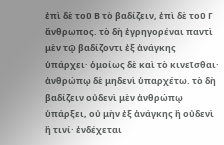ἐπὶ δὲ τοῦ Β τὸ βαδίζειν, ἐπὶ δὲ τοῦ Γ ἄνθρωπος. τὸ δὴ ἐγρηγορέναι παντὶ μὲν τῷ βαδίζοντι ἐξ ἀνάγκης ὑπάρχει· ὁμοίως δὲ καὶ τὸ κινεῖσθαι· ἀνθρώπῳ δὲ μηδενὶ ὑπαρχέτω. τὸ δὴ βαδίζειν οὐδενὶ μὲν ἀνθρώπῳ ὑπάρξει, οὐ μὴν ἐξ ἀνάγκης ἢ οὐδενὶ ἢ τινί· ἐνδέχεται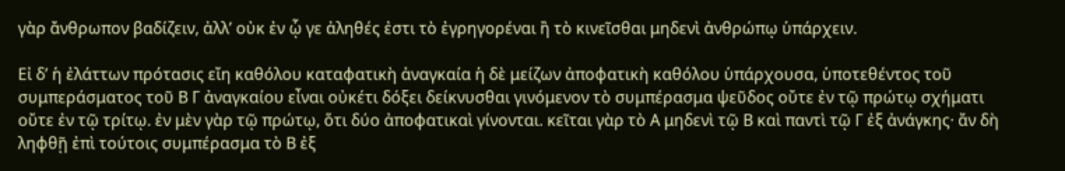γὰρ ἄνθρωπον βαδίζειν, ἀλλ’ οὐκ ἐν ᾧ γε ἀληθές ἐστι τὸ ἐγρηγορέναι ἢ τὸ κινεῖσθαι μηδενὶ ἀνθρώπῳ ὑπάρχειν.

Εἰ δ’ ἡ ἐλάττων πρότασις εἴη καθόλου καταφατικὴ ἀναγκαία ἡ δὲ μείζων ἀποφατικὴ καθόλου ὑπάρχουσα, ὑποτεθέντος τοῦ συμπεράσματος τοῦ Β Γ ἀναγκαίου εἶναι οὐκέτι δόξει δείκνυσθαι γινόμενον τὸ συμπέρασμα ψεῦδος οὔτε ἐν τῷ πρώτῳ σχήματι οὔτε ἐν τῷ τρίτῳ. ἐν μὲν γὰρ τῷ πρώτῳ, ὅτι δύο ἀποφατικαὶ γίνονται. κεῖται γὰρ τὸ Α μηδενὶ τῷ Β καὶ παντὶ τῷ Γ ἐξ ἀνάγκης· ἄν δὴ ληφθῇ ἐπὶ τούτοις συμπέρασμα τὸ Β ἐξ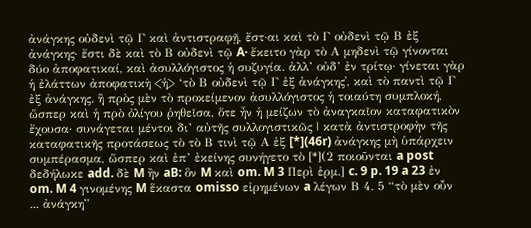ἀνάγκης οὐδενὶ τῷ Γ καὶ ἀντιστραφῇ, ἔστ·αι καὶ τὸ Γ οὐδενὶ τῷ Β ἐξ ἀνάγκης· ἔστι δὲ καὶ τὸ Β οὐδενὶ τῷ A· ἔκειτο γὰρ τὸ Α μηδενὶ τῷ γίνονται δύο ἀποφατικαί, καὶ ἀσυλλόγιστος ἡ συζυγία. ἀλλ’ οὐδ’ ἐν τρίτῳ· γίνεται γὰρ ἡ ἐλάττων ἀποφατικὴ <ἡ> ‘τὸ Β οὐδενὶ τῷ Γ ἐξ ἀνάγκης᾿, καὶ τὸ παντὶ τῷ Γ ἐξ ἀνάγκης. ἢ πρὸς μὲν τὸ προκείμενον ἀσυλλόγιστος ἡ τοιαύτη συμπλοκή, ὥσπερ καὶ ἡ πρὸ ὀλίγου ῥηθεῖσα, ὅτε ἦν ἡ μείζων τὸ ἀναγκαῖον καταφατικὸν ἔχουσα· συνάγεται μέντοι δι’ αὐτῆς συλλογιστικῶς | κατὰ ἀντιστροφὴν τῆς καταφατικῆς προτάσεως τὸ τὸ Β τινὶ τῷ Α ἐξ [*](46r) ἀνάγκης μὴ ὑπάρχειν συμπέρασμα, ὥσπερ καὶ ἐπ’ ἐκείνης συνήγετο τὸ [*](2 ποιοῦνται a post δεδήλωκε add. δὲ M ἢν aB: ὃν M καὶ om. M 3 Περὶ ἑρμ.] c. 9 p. 19 a 23 ἐν om. M 4 γινομένης M ἕκαστα omisso εἰρημένων a λέγων Β 4. 5 “τὸ μὲν οὖν ... ἀνάγκη”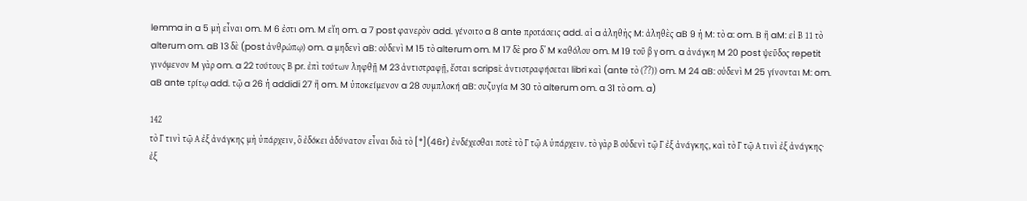lemma in a 5 μὴ εἶναι om. M 6 ἐστι om. M εἴη om. a 7 post φανερὸν add. γένοιτο a 8 ante προτάσεις add. αἱ a ἀληθὴς M: ἀληθὲς aB 9 ἡ M: τὸ a: om. B ἢ aM: εἰ Β 11 τὸ alterum om. aB 13 δὲ (post ἀνθρώπῳ) om. a μηδενὶ aB: οὐδενὶ M 15 τὸ alterum om. M 17 δὲ pro δ’ M καθόλου om. M 19 τοῦ β γ om. a ἀνάγκη M 20 post ψεῦδος repetit γινόμενον M γὰρ om. a 22 τούτους Β pr. ἐπὶ τούτων ληφθῇ M 23 ἀντιστραφῇ, ἔσται scripsi: ἀντιστραφήσεται libri καὶ (ante τὸ (??)) om. M 24 aB: οὐδενὶ M 25 γίνονται M: om. aB ante τρίτῳ add. τῷ a 26 ἡ addidi 27 ἢ om. M ὑποκείμενον a 28 συμπλοκή aB: συζυγία M 30 τὸ alterum om. a 31 τὸ om. a)

142
τὸ Γ τινὶ τῷ Α ἐξ ἀνάγκης μὴ ὑπάρχειν, ὃ ἐδόκει ἀδύνατον εἶναι διὰ τὸ [*](46r) ἐνδέχεσθαι ποτὲ τὸ Γ τῷ Α ὑπάρχειν. τὸ γὰρ Β οὐδενὶ τῷ Γ ἐξ ἀνάγκης, καὶ τὸ Γ τῷ Α τινὶ ἐξ ἀνάγκης· ἐξ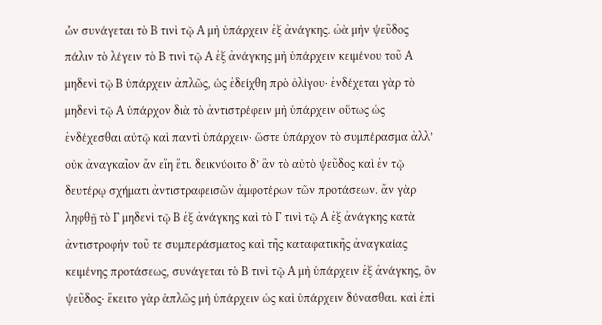ὧν συνάγεται τὸ Β τινὶ τῷ Α μὴ ὑπάρχειν ἐξ ἀνάγκης. ὠὰ μὴν ψεῦδος πάλιν τὸ λέγειν τὸ Β τινὶ τῷ Α ἐξ ἀνάγκης μὴ ὑπάρχειν κειμένου τοῦ Α μηδενὶ τῷ Β ὑπάρχειν ἀπλῶς, ὡς ἐδείχθη πρὸ ὀλίγου· ἐνδέχεται γὰρ τὸ μηδενὶ τῷ Α ὑπάρχον διὰ τὸ ἀντιστρέφειν μὴ ὑπάρχειν οὕτως ὡς ἐνδέχεσθαι αὐτῷ καὶ παντὶ ὑπάρχειν· ὥστε ὑπάρχον τὸ συμπέρασμα ἀλλ’ οὐκ ἀναγκαῖον ἄν εἴη ἔτι. δεικνύοιτο δ’ ἂν τὸ αὐτὸ ψεῦδος καὶ ἐν τῷ δευτέρῳ σχήματι ἀντιστραφεισῶν ἀμφοτέρων τῶν προτάσεων. ἄν γὰρ ληφθῇ τὸ Γ μηδενὶ τῷ Β ἐξ ἀνάγκης καὶ τὸ Γ τινὶ τῷ Α ἐξ ἀνάγκης κατὰ ἀντιστροφὴν τοῦ τε συμπεράσματος καὶ τῆς καταφατικῆς ἀναγκαίας κειμένης προτάσεως, συνάγεται τὸ Β τινὶ τῷ Α μὴ ὑπάρχειν ἐξ ἀνάγκης, ὂν ψεῦδος· ἔκειτο γὰρ ἁπλῶς μὴ ὑπάρχειν ὡς καὶ ὑπάρχειν δύνασθαι. καὶ ἐπὶ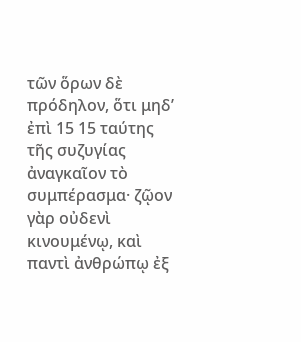τῶν ὅρων δὲ πρόδηλον, ὅτι μηδ’ ἐπὶ 15 15 ταύτης τῆς συζυγίας ἀναγκαῖον τὸ συμπέρασμα· ζῷον γὰρ οὐδενὶ κινουμένῳ, καὶ παντὶ ἀνθρώπῳ ἐξ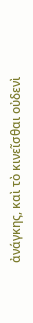ἀνάγκης, καὶ τὸ κινεῖσθαι οὐδενὶ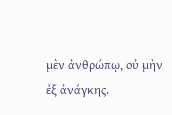μὲν ἀνθρώπῳ, οὐ μὴν ἐξ ἀνάγκης.